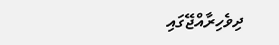ދިވެހިރާއްޖޭގައި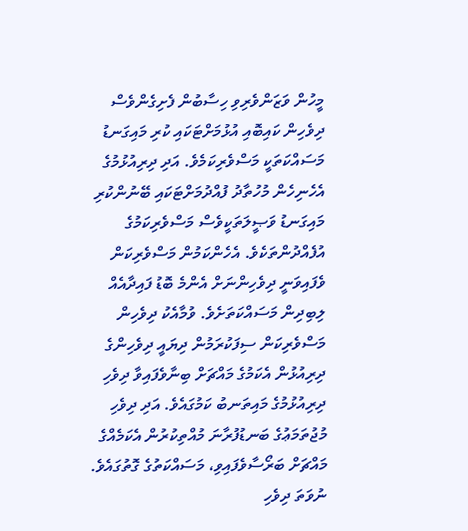މީހުން ވަޒަންވެރިވި ހިސާބުން ފެށިގެންވެސް ދިވެހިން ކައިބޮއި އުޅުމަށްޓަކައި ކުރި މައިގަނޑު މަސައްކަތަކީ މަސްވެރިކަމެވެ. އަދި ދިރިއުޅުމުގެ އެހެނިހެން މުހުތާދު ފުއްދުމަށްޓަކައި ބޭނުންކުރި މައިގަނޑު ވަޞީލަތަކީވެސް މަސްވެރިކަމުގެ އުފެއްދުންތަކެވެ. އެހެންކަމުން މަސްވެރިކަން ވެފައިވަނީ ދިވެހިންނަށް އެންމެ ބޮޑު ފައިދާއެއް ލިބިދިން މަސައްކަތަށެވެ. ވުމާއެކު ދިވެހިން މަސްވެރިކަން ސިފަކުރަމުން ދިޔައީ ދިވެހިންގެ ދިރިއުޅުން އެކަމުގެ މައްޗަށް ބިނާވެފައިވާ ދިވެހި ދިރިއުޅުމުގެ މައިތަނބު ކަމުގައެވެ. އަދި ދިވެހި މުޖުތަމަޢުގެ ބަނޑުފުރާނަ މުއްތިކުރުން އެކަމެއްގެ މައްޗަށް ބަރޯސާވެފައިވި، މަސައްކަތުގެ ގޮތުގައެވެ. ނުވަތަ ދިވެހި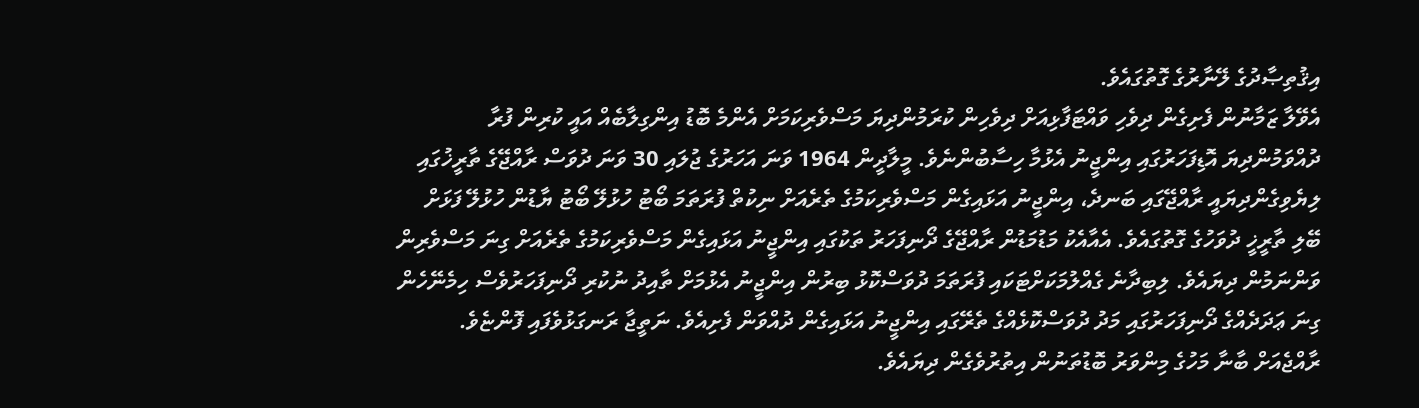އިޤުތިޞާދުގެ ލޭނާރުގެ ގޮތުގައެވެ.
އެވޭލާ ޒަމާނުން ފެށިގެން ދިވެހި ވައްޓަފާޅިއަށް ދިވެހިން ކުރަމުންދިޔަ މަސްވެރިކަމަށް އެންމެ ބޮޑު އިންގިލާބެއް އައީ ކުރިން ފުރާ ދުއްވަމުންދިޔަ އޮޑިފަހަރުގައި އިންޖީނު އެޅުމާ ހިސާބުންނެވެ. މީލާދީން 1964 ވަނަ އަހަރުގެ ޖުލައި 30 ވަނަ ދުވަސް ރާއްޖޭގެ ތާރީޚުގައި ލިޔެވިގެންދިޔައީ ރާއްޖޭގައި ބަނދެ، އިންޖީނު އަޅައިގެން މަސްވެރިކަމުގެ ތެރެއަށް ނިކުތް ފުރަތަމަ ބޯޓު ހުޅުލޭ ބޯޓު ޔާޑުން ހުޅުލޭ ފަޅަށް ބޭލި ތާރީޚީ ދުވަހުގެ ގޮތުގައެވެ. އެއާއެކު މަޑުމަޑުން ރާއްޖޭގެ ދޯނިފަހަރު ތަކުގައި އިންޖީނު އަޅައިގެން މަސްވެރިކަމުގެ ތެރެއަށް ގިނަ މަސްވެރިން ވަންނަމުން ދިޔައެވެ. ލިބިދާނެ ގެއްލުމަކަށްޓަކައި ފުރަތަމަ ދުވަސްކޮޅު ބިރުން އިންޖީނު އެޅުމަށް ތާއިދު ނުކުރި ދޯނިފަހަރުވެސް ހިމެނޭހެން ގިނަ ޢަދަދެއްގެ ދޯނިފަހަރުގައި މަދު ދުވަސްކޮޅެއްގެ ތެރޭގައި އިންޖީނު އަޅައިގެން ދުއްވަން ފެށިއެވެ. ނަތީޖާ ރަނގަޅުވެފައި ފޮންޏެވެ. ރާއްޖެއަށް ބާނާ މަހުގެ މިންވަރު ބޮޑުތަނުން އިތުރުވެގެން ދިޔައެވެ.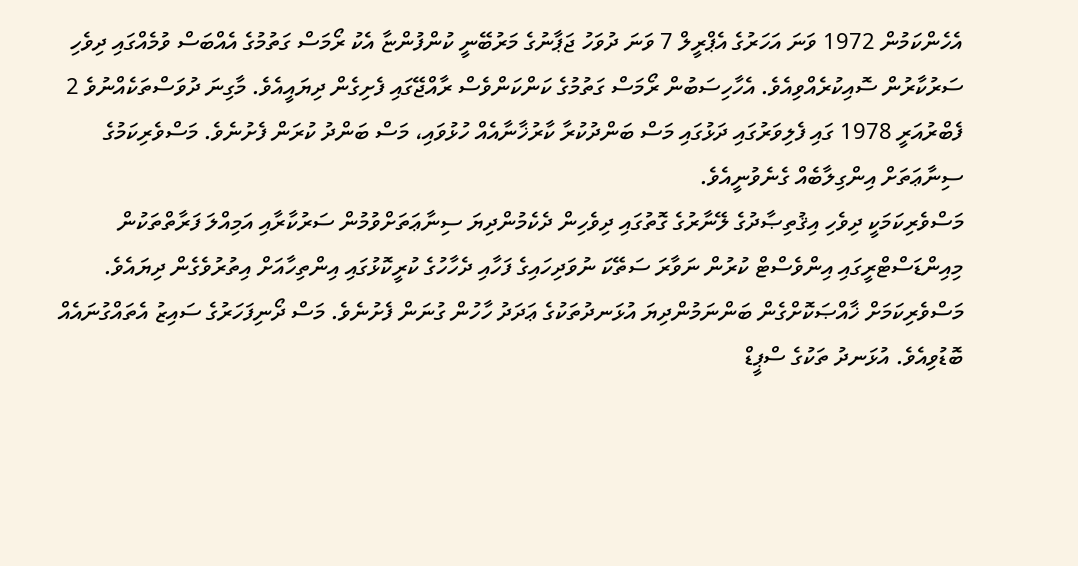އެހެންކަމުން 1972 ވަނަ އަހަރުގެ އެޕްރީލް 7 ވަނަ ދުވަހު ޖަޕާނުގެ މަރުބޭނީ ކުންފުންޏާ އެކު ރޯމަސް ގަތުމުގެ އެއްބަސް ވުމެއްގައި ދިވެހި ސަރުކާރުން ސޮއިކުރެއްވިއެވެ. އެހާހިސަބުން ރޯމަސް ގަތުމުގެ ކަންކަންވެސް ރާއްޖޭގައި ފެށިގެން ދިޔައީއެވެ. މާގިނަ ދުވަސްތަކެއްނުވެ 2 ފެބްރުއަރީ 1978 ގައި ފެލިވަރުގައި ދަޅުގައި މަސް ބަންދުކުރާ ކާރުޚާނާއެއް ހުޅުވައި، މަސް ބަންދު ކުރަން ފެށުނެވެ. މަސްވެރިކަމުގެ ސިނާޢަތަށް އިންގިލާބެއް ގެނެވުނީއެވެ.
މަސްވެރިކަމަކީ ދިވެހި އިޤުތިޞާދުގެ ލޭނާރުގެ ގޮތުގައި ދިވެހިން ދެކެމުންދިޔަ ސިނާޢަތަށްވުމުން ސަރުކާރާއި އަމިއްލަ ފަރާތްތަކުން މިއިންޑަސްޓްރީގައި އިންވެސްޓް ކުރުން ނަވާރަ ސަތޭކަ ނުވަދިހައިގެ ފަހާއި ދެހާހުގެ ކުރީކޮޅުގައި އިންތިހާއަށް އިތުރުވެގެން ދިޔައެވެ. މަސްވެރިކަމަށް ޚާއްޞަކޮށްގެން ބަންނަމުންދިޔަ އުޅަނދުތަކުގެ ޢަދަދު ހާހުން ގުނަން ފެށުނެވެ. މަސް ދޯނިފަހަރުގެ ސައިޒު އެތައްގުނައެއް ބޮޑުވިއެވެ. އުޅަނދު ތަކުގެ ސްޕީޑް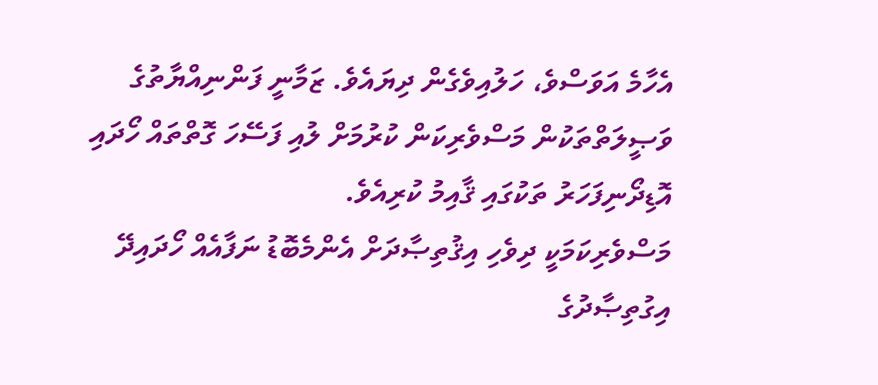އެހާމެ އަވަސްވެ، ހަލުއިވެގެން ދިޔައެވެ. ޒަމާނީ ފަންނިއްޔާތުގެ ވަޞީލަތްތަކުން މަސްވެރިކަން ކުރުމަށް ލުއި ފަސޭހަ ގޮތްތައް ހޯދައި އޮޑިދޯނިފަހަރު ތަކުގައި ޤާއިމު ކުރިއެވެ.
މަސްވެރިކަމަކީ ދިވެހި އިޤުތިޞާދަށް އެންމެބޮޑު ނަފާއެއް ހޯދައިދޭ އިގުތިޞާދުގެ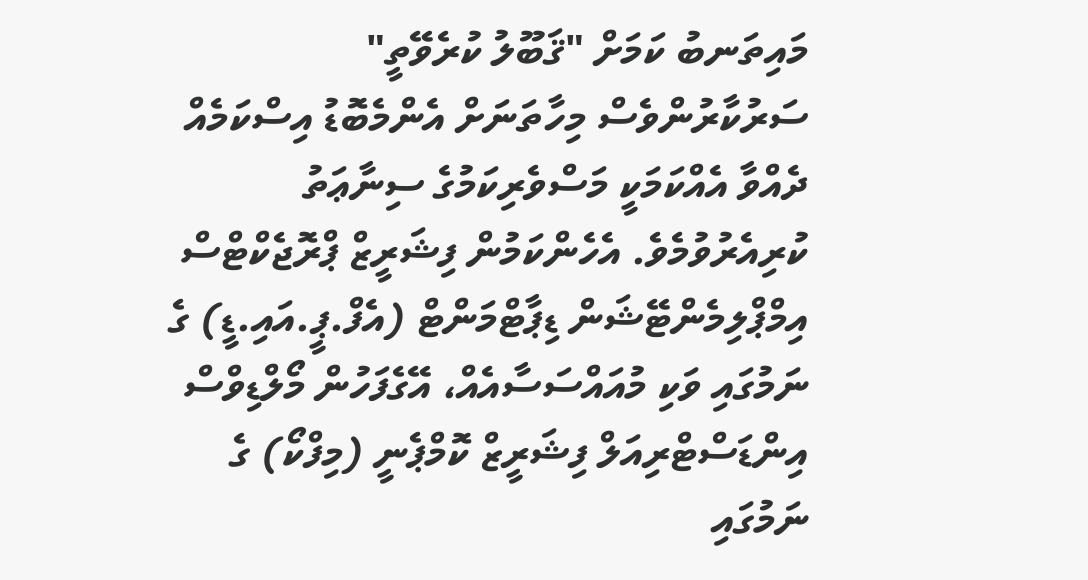މައިތަނބު ކަމަށް "ޤަބޫލު ކުރެވޭތީ" ސަރުކާރުންވެސް މިހާތަނަށް އެންމެބޮޑު އިސްކަމެއް ދެއްވާ އެއްކަމަކީ މަސްވެރިކަމުގެ ސިނާޢަތު ކުރިއެރުވުމެވެ. އެހެންކަމުން ފިޝަރީޒް ޕްރޮޖެކްޓްސް އިމްޕްލިމެންޓޭޝަން ޑިޕާޓްމަންޓް (އެފް.ޕީ.އައި.ޑީ) ގެ ނަމުގައި ވަކި މުއައްސަސާއެއް، އޭގެފަހުން މޯލްޑިވްސް އިންޑަސްޓްރިއަލް ފިޝަރީޒް ކޮމްޕެނީ (މިފްކޯ) ގެ ނަމުގައި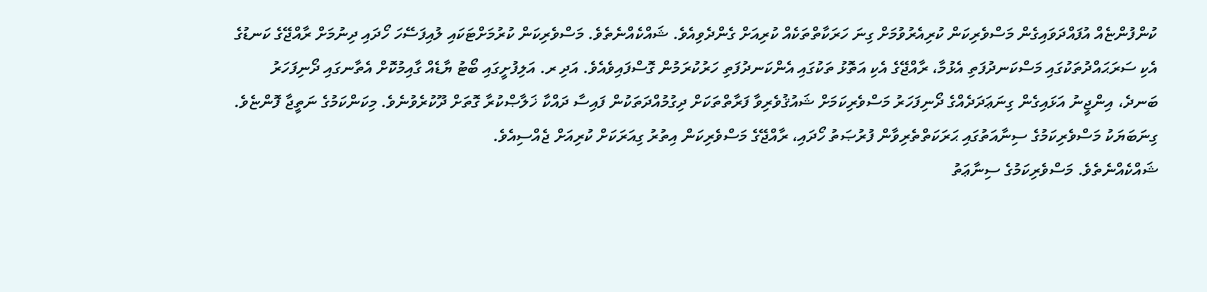ކުންފުންޏެއް އުފައްދަވައިގެން މަސްވެރިކަން ކުރިއެރުވުމަށް ގިނަ ހަރަކާތްތަކެއް ކުރިއަށް ގެންދެވިއެވެ. ޝައްކެއްނެތެވެ. މަސްވެރިކަން ކުރުމަށްޓަކައި ލުއިފަސޭހަ ހޯދައި ދިނުމަށް ރާއްޖޭގެ ކަނޑުގެ އެކި ސަރަޙައްދުތަކުގައި މަސްކަނދުފަތި އެޅުމާ، ރާއްޖޭގެ އެކި އަތޮޅު ތަކުގައި އެންކަނދުފަތި ހަރުކުރަމުން ގޮސްފައިވެއެވެ. އަދި ރ. އަލިފުށީގައި ބޯޓު ޔާޑެއް ގާއިމުކޮށް އެތާނގައި ދޯނިފަހަރު ބަނދެ، އިންޖީނު އަޅައިގެން ގިނަޢަދަދެއްގެ ދޯނިފަހަރު މަސްވެރިކަމަށް ޝައުޤުވެރިވާ ފަރާތްތަކަށް ދިގުމުއްދަތަކުން ފައިސާ ދައްކާ ޚަލާޞްކުރާ ގޮތަށް ދޫކުރެވުނެވެ. މިކަންކަމުގެ ނަތީޖާ ފޮންޏެވެ. ގިނަބަޔަކު މަސްވެރިކަމުގެ ސިނާއަތުގައި ޙަރަކަތްތެރިވާން ފުރުޞަތު ހޯދައި، ރާއްޖޭގެ މަސްވެރިކަން އިތުރު ގިއަރަކަށް ކުރިއަށް ޖެއްސިއެވެ.
ޝައްކެއްނެތެވެ. މަސްވެރިކަމުގެ ސިނާޢަތު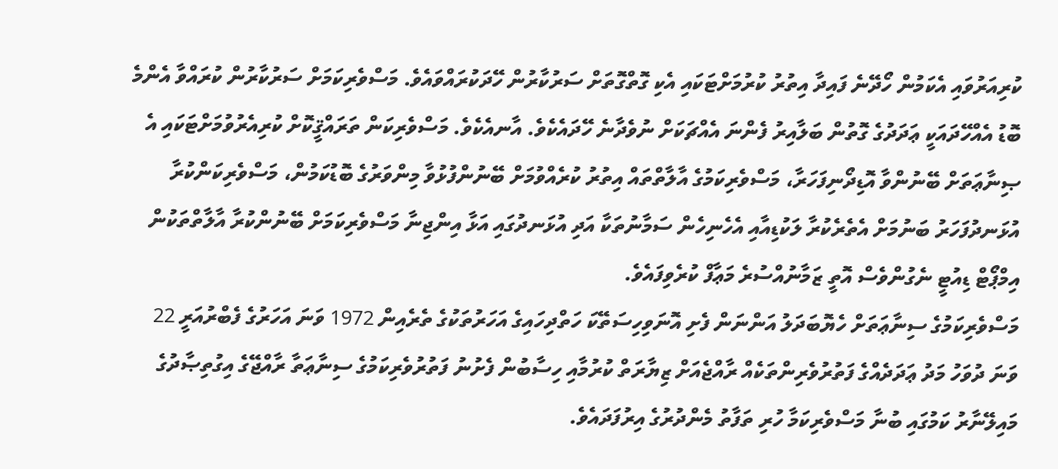ކުރިއަރުވައި އެކަމުން ހޯދޭނެ ފައިދާ އިތުރު ކުރުމަށްޓަކައި އެކި ގޮތްގޮތަށް ސަރުކާރުން ހޭދަކުރައްވައެވެ. މަސްވެރިކަމަށް ސަރުކާރުން ކުރައްވާ އެންމެ ބޮޑު އެއްހޭދައަކީ ޢަދަދުގެ ގޮތުން ބަލާއިރު ފެންނަ އެއްޗަކަށް ނުވެދާނެ ހޭދައެކެވެ. އާނއެކެވެ. މަސްވެރިކަން ތަރައްޤީކޮށް ކުރިއެރުވުމަށްޓަކައި އެ ޞިނާޢަތަށް ބޭނުންވާ އޮޑިދޯނިފަހަރާ، މަސްވެރިކަމުގެ އާލާތްތައް އިތުރު ކުރެއްވުމަށް ބޭނުންފުޅުވާ މިންވަރުގެ ބޮޑުކަމުން، މަސްވެރިކަންކުރާ އުޅަނދުފަހަރު ބަނުމަށް އެތެރެކުރާ ލަކުޑިއާއި އެހެނިހެން ސަމާނުތަކާ އަދި އުޅަނދުގައި އަޅާ އިންޖިނާ މަސްވެރިކަމަށް ބޭނުންކުރާ އާލާތްތަކުން އިމްޕޯޓް ޑިއުޓީ ނެގުންވެސް އޮތީ ޒަމާނުއްސުރެ މަޢާފް ކުރެވިފައެވެ.
މަސްވެރިކަމުގެ ސިނާޢަތަށް ހެޔޮބަދަލު އަންނަން ފެށި އޮނަވިހިސަތޭކަ ހަތްދިހައިގެ އަހަރުތަކުގެ ތެރެއިން 1972 ވަނަ އަހަރުގެ ފެބްރުއަރީ 22 ވަނަ ދުވަހު މަދު ޢަދަދެއްގެ ފަތުރުވެރިންތަކެއް ރާއްޖެއަށް ޒިޔާރަތް ކުރުމާއި ހިސާބުން ފެށުނު ފަތުރުވެރިކަމުގެ ސިނާޢަތާ ރާއްޖޭގެ އިގުތިޞާދުގެ މައިލޭނާރު ކަމުގައި ބުނާ މަސްވެރިކަމާ ހުރި ތަފާތު މެންދުރުގެ އިރުފަދައެވެ.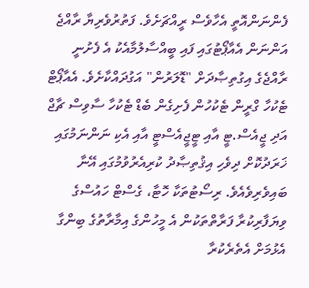ފެންނަންއޮތީ އެހާވެސް ރީއްޗަށެވެ. ފަތުރުވެރިޔާ ރާއްޖެ އަންނަން އެއާޕޯޓުގައި ފައި ބީއްސާލުމާއެކު އެ ފެށުނީ ރާއްޖެގެ އިގުތިޞާދަށް "ޑޮލަރުން" އަގުދައްކާށެވެ. އެއާޕޯޓް ޓެކުހާ ގްރީން ޓެކުހުން ފެށިގެން ބެޑް ޓެކުހާ ސާވިސް ޗާޖް އަދި ޖީއެސް.ޓީ އާއި ޓީޖީއެސްޓީ އާއި އެކި ނަންނަމުގައި ޚަރަދުކޮށް ދިވެހި އިޤުތިޞާދު ކުރިއެރުވުމުގައި އޭނާ ބައިވެރިވެއެވެ. ރިސޯޓުތަކާ ހޮޓާ، ގެސްޓް ހައުސްގެ ވިޔަފާރިކުރާ ފަރާތްތަކުން އެ މީހުންގެ އިމާރާތުގެ ބިންގާ އެޅުމަށް އެތެރެކުރާ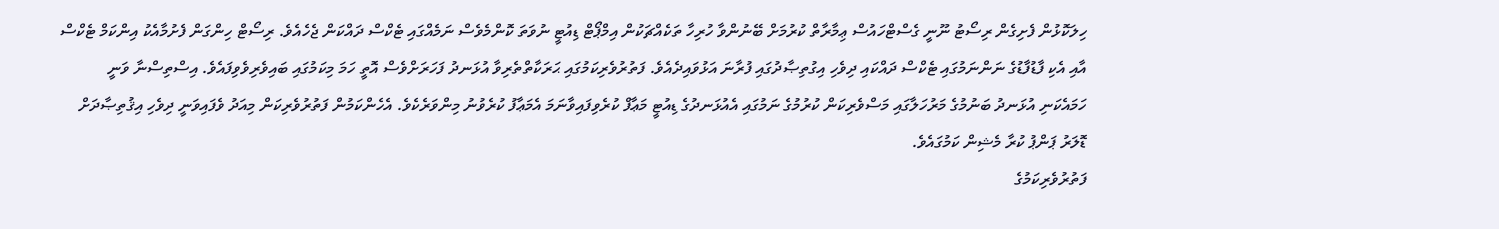ހިލަކޮޅުން ފެށިގެން ރިސޯޓު ނޫނީ ގެސްޓްހައުސް ޢިމާރާތް ކުރުމަށް ބޭނުންވާ ހުރިހާ ތަކެއްޗަކުން އިމްޕޯޓް ޑިއުޓީ ނުވަތަ ކޮންމެވެސް ނަމެއްގައި ޓެކްސް ދައްކަން ޖެހެއެވެ. ރިސޯޓް ހިންގަން ފެށުމާއެކު އިންކަމް ޓެކްސް އާއި އެކި ފާޑުފާޑުގެ ނަންނަމުގައި ޓެކްސް ދައްކައި ދިވެހި އިގުތިޞާދުގައި ފުރާނަ އަޅުވައިދެއެވެ. ފަތުރުވެރިކަމުގައި ޙަރަކާތްތެރިވާ އުޅަނދު ފަހަރަށްވެސް އޮތީ ހަމަ މިކަމުގައި ބައިވެރިވެވިފައެވެ. އިސްތިސްނާ ވަނީ ހަމައެކަނި އުޅަނދު ބަނުމުގެ މަރުހަލާގައި މަސްވެރިކަން ކުރުމުގެ ނަމުގައި އެއުޅަނދުގެ ޑިއުޓީ މަޢާފް ކުރެވިފައިވާނަމަ އެމަޢާފު ކުރެވުނު މިންވަރެކެވެ. އެހެންކަމުން ފަތުރުވެރިކަން މިއަދު ވެފައިވަނީ ދިވެހި އިޤުތިޞާދަށް ޑޮލަރު ޕަންޕު ކުރާ މެޝިން ކަމުގައެވެ.
ފަތުރުވެރިކަމުގެ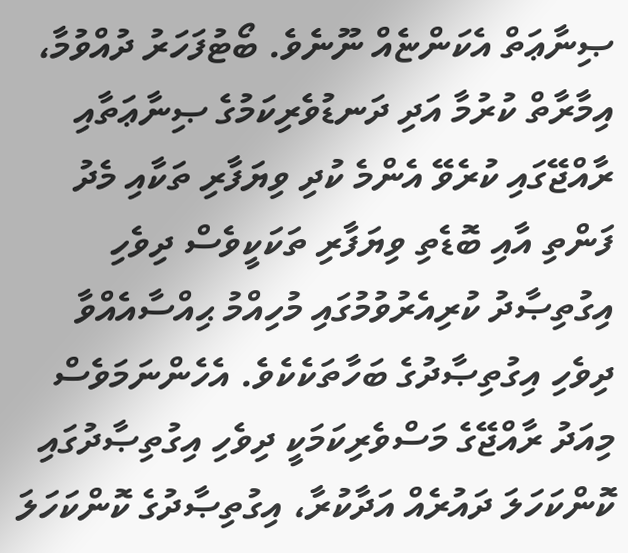ޞިނާޢަތް އެކަންޏެއް ނޫނެވެ. ބޯޓުފަހަރު ދުއްވުމާ، އިމާރާތް ކުރުމާ އަދި ދަނޑުވެރިކަމުގެ ޞިނާޢަތާއި ރާއްޖޭގައި ކުރެވޭ އެންމެ ކުދި ވިޔަފާރި ތަކާއި މެދު ފަންތި އާއި ބޮޑެތި ވިޔަފާރި ތަކަކީވެސް ދިވެހި އިގުތިޞާދު ކުރިއެރުވުމުގައި މުހިއްމު ޙިއްސާއެއްވާ ދިވެހި އިގުތިޞާދުގެ ބަހާތަކެކެވެ. އެހެންނަމަވެސް މިއަދު ރާއްޖޭގެ މަސްވެރިކަމަކީ ދިވެހި އިގުތިޞާދުގައި ކޮންކަހަލަ ދައުރެއް އަދާކުރާ، އިގުތިޞާދުގެ ކޮންކަހަލަ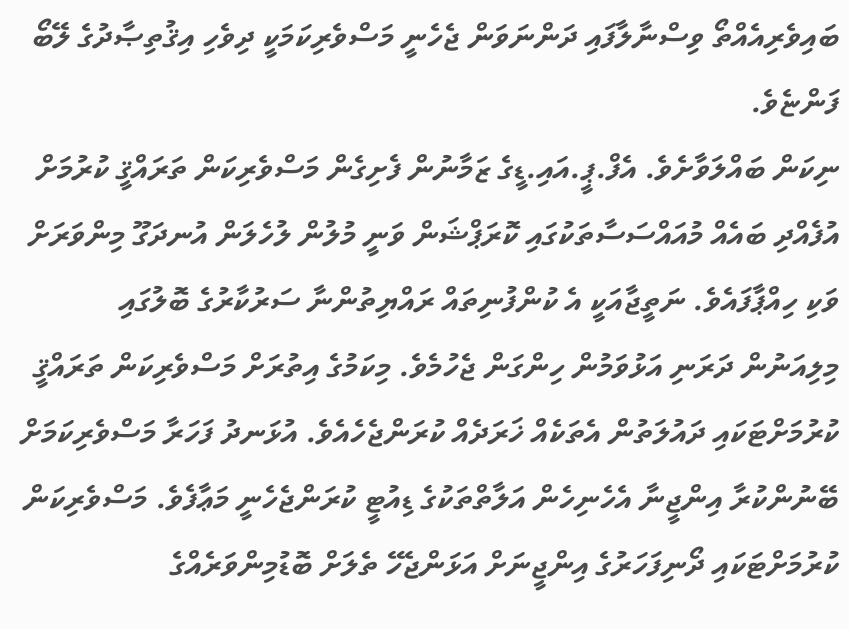ބައިވެރިއެއްތޯ ވިސްނާލާފައި ދަންނަވަން ޖެހެނީ މަސްވެރިކަމަކީ ދިވެހި އިޤުތިޞާދުގެ ލޭބޯ ފަންޏެވެ.
ނިކަން ބައްލަވާށެވެ. އެފް.ޕީ.އައި.ޑީގެ ޒަމާނުން ފެށިގެން މަސްވެރިކަން ތަރައްޤީ ކުރުމަށް އުފެއްދި ބައެއް މުއައްސަސާތަކުގައި ކޮރަޕްޝަން ވަނީ މުލުން ލުހެލަން އުނދަގޫ މިންވަރަށް ވަކި ހިއްޕާފައެވެ. ނަތީޖާއަކީ އެ ކުންފުނިތައް ރައްޔިތުންނާ ސަރުކާރުގެ ބޮލުގައި މިލިއަނުން ދަރަނި އަޅުވަމުން ހިންގަން ޖެހުމެވެ. މިކަމުގެ އިތުރަށް މަސްވެރިކަން ތަރައްޤީ ކުރުމަށްޓަކައި ދައުލަތުން އެތަކެއް ޚަރަދެއް ކުރަންޖެހެއެވެ. އުޅަނދު ފަހަރާ މަސްވެރިކަމަށް ބޭނުންކުރާ އިންޖީނާ އެހެނިހެން އަލާތްތަކުގެ ޑިއުޓީ ކުރަންޖެހެނީ މަޢާފެވެ. މަސްވެރިކަން ކުރުމަށްޓަކައި ދޯނިފަހަރުގެ އިންޖީނަށް އަޅަންޖެހޭ ތެލަށް ބޮޑުމިންވަރެއްގެ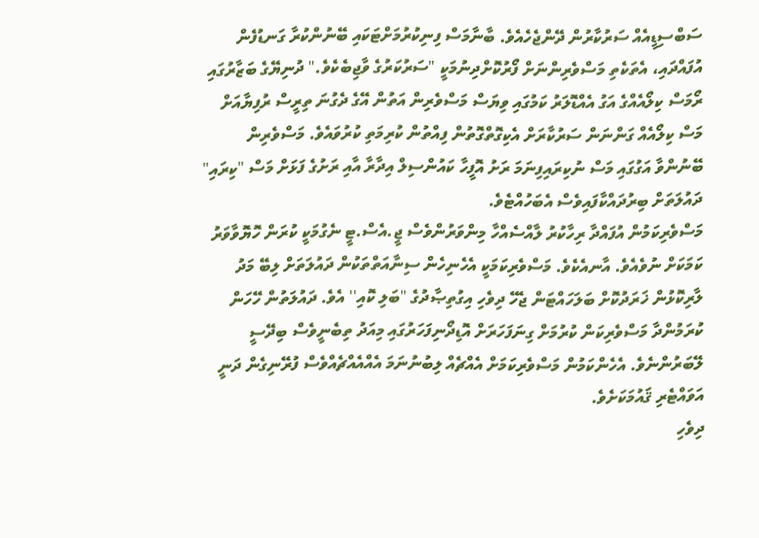ސަބްސިޑީއެއް ސަރުކާރުން ދޭންޖެހެއެވެ. ބާނާމަސް ފިނިކުރުމަށްޓަކައި ބޭނުންކުރާ ގަނޑުފެން އުފައްދައި، އެތަކެތި މަސްވެރިންނަށް ފޯރުކޮށްދިނުމަކީ "ސަރުކަރުގެ ވާޖިބެކެވެ." ދުނިޔޭގެ ބަޒާރުގައި ރޯމަސް ކިލޯއެއްގެ އަގު އެއްޑޮލަރު ކަމުގައި ވިޔަސް މަސްވެރިން އަތުން އޭގެ ދެގުނަ ތިރީސް ރުފިޔާއަށް މަސް ކިލޯއެއް ގަންނަން ސަރުކާރަށް އެކިގޮތްގޮތުން ފިއްތުން ކުރިމަތި ކުރުވައެވެ. މަސްވެރިން ބޭނުންވާ އަގުގައި މަސް ނުކިރައިފިނަމަ ރަށު އޮފީހާ ކައުންސިލް އިދާރާ އާއި ރަށުގެ ފަޅަށް މަސް "ކިރައި" ދައުލަތަށް ބިރުދައްކާފައިވެސް އެބަހުއްޓެވެ.
މަސްވެރިކަމުން އުފައްދާ ރިހާކުރު ލާއްސެއްހާ މިންވަރުންވެސް ޖީ.އެސް.ޓީ ނެގުމަކީ ކުރަން ހޮޔޮވާވަރު ކަމަކަށް ނުވެއެވެ. އާނއެކެވެ. މަސްވެރިކަމަކީ އެހެނިހެން ސިނާއަތްތަކުން ދައުލަތަށް ލިބޭ މަދު ލާރިކޮޅުން ޚަރަދުކޮށް ބަލަހައްޓަން ޖެހޭ ދިވެހި އިގުތިޞާދުގެ "ބަލި ކޮއި'' އެވެ. ދައުލަތުން ހޭހަން ކުރަމުންދާ މަސްވެރިކަން ކުރުމަށް ގިނަފަހަރަށް އޮޑިދޯނިފަހަރުގައި މިއަދު ތިބެނީވެސް ބިދޭސީ ލޭބަރުންނެވެ. އެހެންކަމުން މަސްވެރިކަމަށް އެއްޗެއް ލިބުނުނަމަ އެއްއެއްޗެއްވެސް ފުރޭނިގެން ދަނީ އަވައްޓެރި ޤައުމަކަށެވެ.
ދިވެހި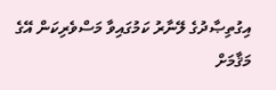އިގުތިޞާދުގެ ލޭނާރު ކަމުގައިވާ މަސްވެރިކަން އޭގެ މަޤާމަށް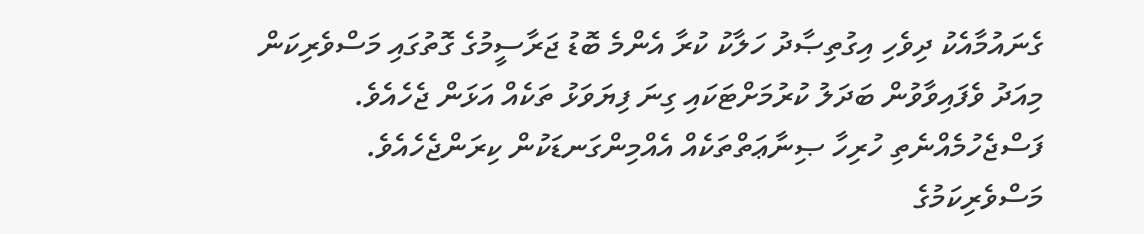ގެނައުމާއެކު ދިވެހި އިގުތިޞާދު ހަލާކު ކުރާ އެންމެ ބޮޑު ޖަރާސީމުގެ ގޮތުގައި މަސްވެރިކަން މިއަދު ވެފައިވާވުން ބަދަލު ކުރުމަށްޓަކައި ގިނަ ފިޔަވަޅު ތަކެއް އަޅަން ޖެހެއެވެ. ފަސްޖެހުމެއްނެތި ހުރިހާ ޞިނާޢަތްތަކެއް އެއްމިންގަނޑަކުން ކިރަންޖެހެއެވެ. މަސްވެރިކަމުގެ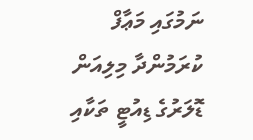ނަމުގައި މަޢާފް ކުރަމުންދާ މިލިއަން ޑޮލަރުގެ ޑިއުޓީ ތަކާއި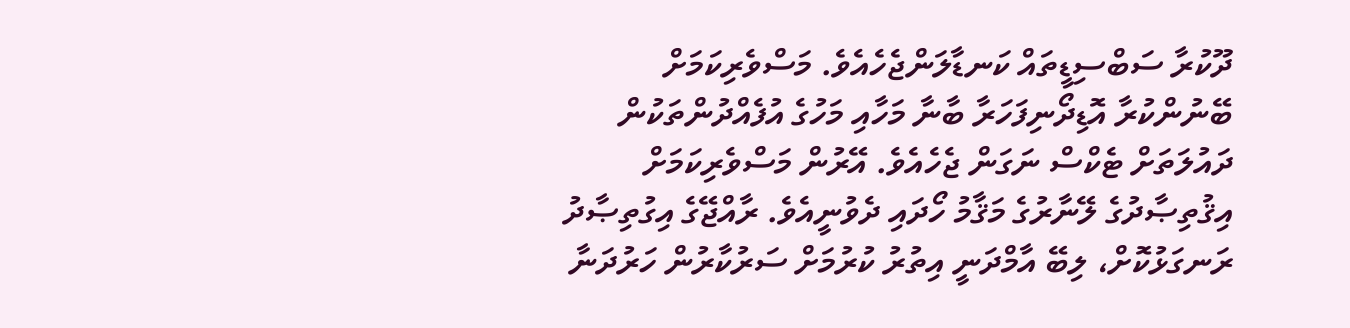ދޫކުރާ ސަބްސިޑީތައް ކަނޑާލަންޖެހެއެވެ. މަސްވެރިކަމަށް ބޭނުންކުރާ އޮޑިދޯނިފަހަރާ ބާނާ މަހާއި މަހުގެ އުފެއްދުންތަކުން ދައުލަތަށް ޓެކްސް ނަގަން ޖެހެއެވެ. އޭރުން މަސްވެރިކަމަށް އިޤުތިޞާދުގެ ލޭނާރުގެ މަޤާމު ހޯދައި ދެވުނީއެވެ. ރާއްޖޭގެ އިގުތިޞާދު ރަނގަޅުކޮށް، ލިބޭ އާމްދަނީ އިތުރު ކުރުމަށް ސަރުކާރުން ހަރުދަނާ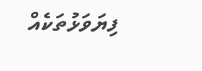ފިޔަވަޅުތަކެއް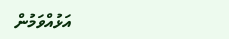އަޅުއްވަމުން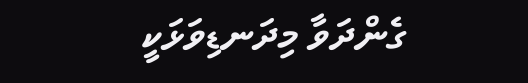ގެންދަވާ މިދަނޑިވަޅަކީ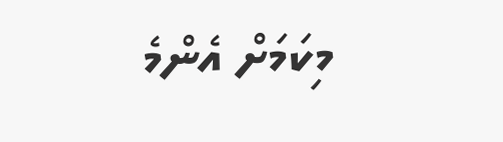މިކަމަށް އެންމެ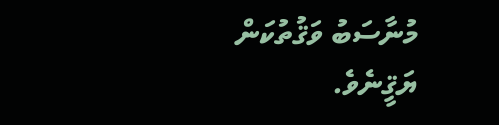މުނާސަބު ވަޤުތުކަން ޔަޤީނެވެ.